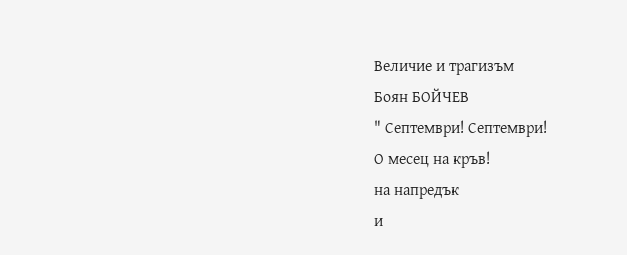Величие и трагизъм
Боян БОЙЧЕВ
" Септември! Септември!
О месец на кръв!
на напредък
и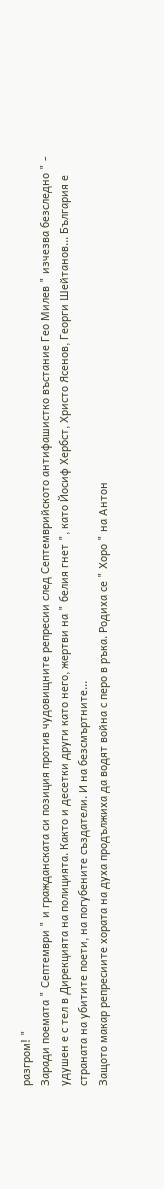разгром! "
Заради поемата " Септември " и гражданската си позиция против чудовищните репресии след Септемврийското антифашистко въстание Гео Милев " изчезва безследно " - удушен е с тел в Дирекцията на полицията. Както и десетки други като него, жертви на " белия гнет ", като Йосиф Хербст, Христо Ясенов, Георги Шейтанов... България е страната на убитите поети, на погубените създатели. И на безсмъртните...
Защото макар репресиите хората на духа продължиха да водят война с перо в ръка. Родиха се " Хоро " на Антон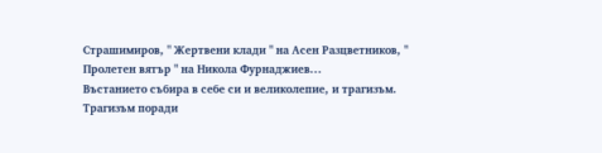Страшимиров, " Жертвени клади " на Асен Разцветников, " Пролетен вятър " на Никола Фурнаджиев...
Въстанието събира в себе си и великолепие, и трагизъм.
Трагизъм поради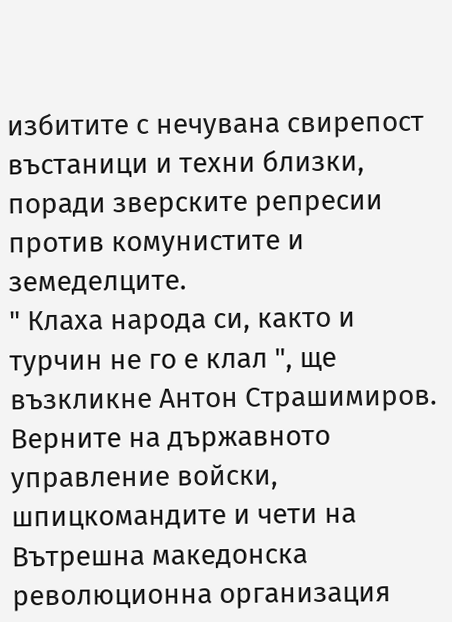избитите с нечувана свирепост въстаници и техни близки, поради зверските репресии против комунистите и земеделците.
" Клаха народа си, както и турчин не го е клал ", ще възкликне Антон Страшимиров. Верните на държавното управление войски, шпицкомандите и чети на Вътрешна македонска революционна организация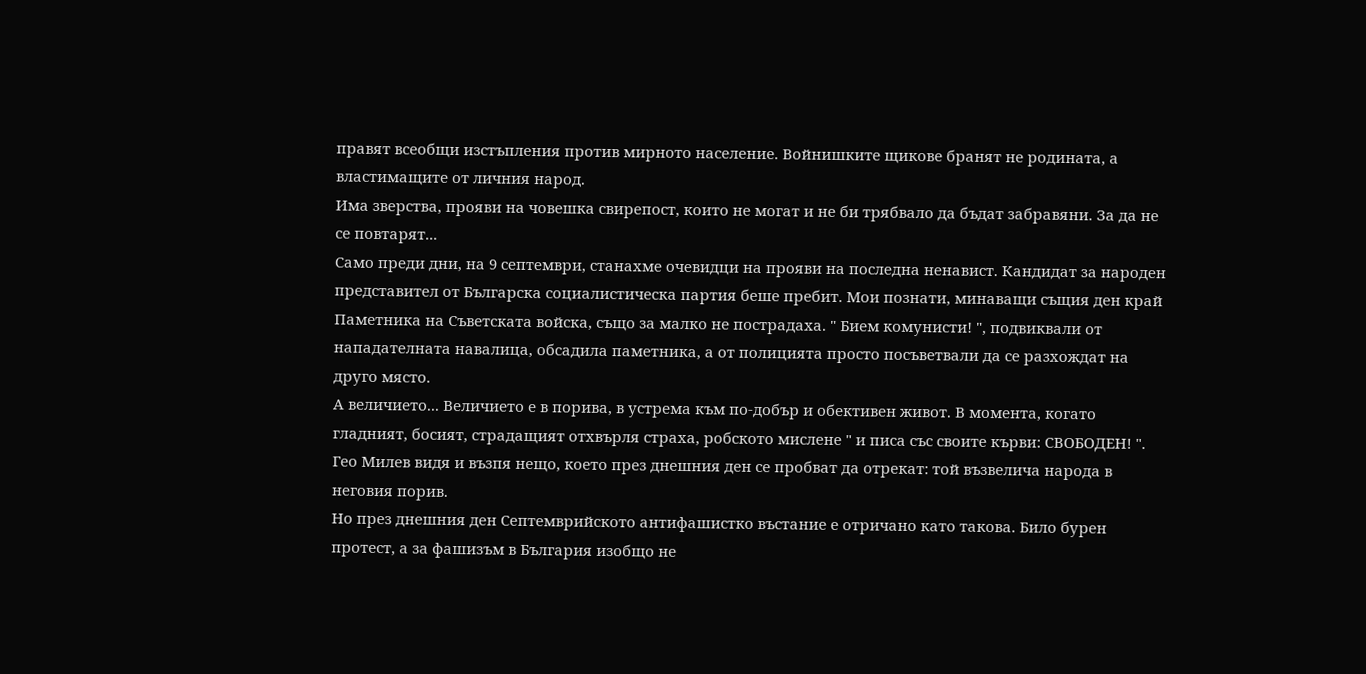правят всеобщи изстъпления против мирното население. Войнишките щикове бранят не родината, а властимащите от личния народ.
Има зверства, прояви на човешка свирепост, които не могат и не би трябвало да бъдат забравяни. За да не се повтарят...
Само преди дни, на 9 септември, станахме очевидци на прояви на последна ненавист. Кандидат за народен представител от Българска социалистическа партия беше пребит. Мои познати, минаващи същия ден край Паметника на Съветската войска, също за малко не пострадаха. " Бием комунисти! ", подвиквали от нападателната навалица, обсадила паметника, а от полицията просто посъветвали да се разхождат на друго място.
А величието... Величието е в порива, в устрема към по-добър и обективен живот. В момента, когато гладният, босият, страдащият отхвърля страха, робското мислене " и писа със своите кърви: СВОБОДЕН! ". Гео Милев видя и възпя нещо, което през днешния ден се пробват да отрекат: той възвелича народа в неговия порив.
Но през днешния ден Септемврийското антифашистко въстание е отричано като такова. Било бурен протест, а за фашизъм в България изобщо не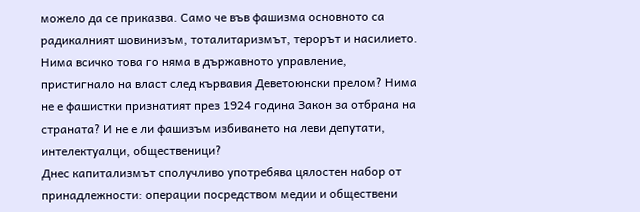можело да се приказва. Само че във фашизма основното са радикалният шовинизъм, тоталитаризмът, терорът и насилието. Нима всичко това го няма в държавното управление, пристигнало на власт след кървавия Деветоюнски прелом? Нима не е фашистки признатият през 1924 година Закон за отбрана на страната? И не е ли фашизъм избиването на леви депутати, интелектуалци, общественици?
Днес капитализмът сполучливо употребява цялостен набор от принадлежности: операции посредством медии и обществени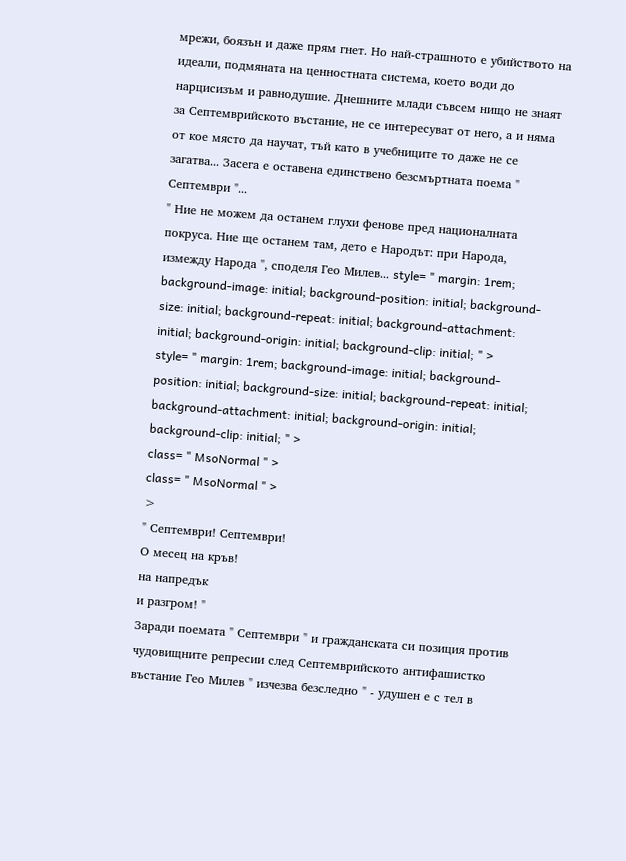мрежи, боязън и даже прям гнет. Но най-страшното е убийството на идеали, подмяната на ценностната система, което води до нарцисизъм и равнодушие. Днешните млади съвсем нищо не знаят за Септемврийското въстание, не се интересуват от него, а и няма от кое място да научат, тъй като в учебниците то даже не се загатва... Засега е оставена единствено безсмъртната поема " Септември "...
" Ние не можем да останем глухи фенове пред националната покруса. Ние ще останем там, дето е Народът: при Народа, измежду Народа ", споделя Гео Милев... style= " margin: 1rem; background-image: initial; background-position: initial; background-size: initial; background-repeat: initial; background-attachment: initial; background-origin: initial; background-clip: initial; " >
style= " margin: 1rem; background-image: initial; background-position: initial; background-size: initial; background-repeat: initial; background-attachment: initial; background-origin: initial; background-clip: initial; " >
class= " MsoNormal " >
class= " MsoNormal " >
>
" Септември! Септември!
О месец на кръв!
на напредък
и разгром! "
Заради поемата " Септември " и гражданската си позиция против чудовищните репресии след Септемврийското антифашистко въстание Гео Милев " изчезва безследно " - удушен е с тел в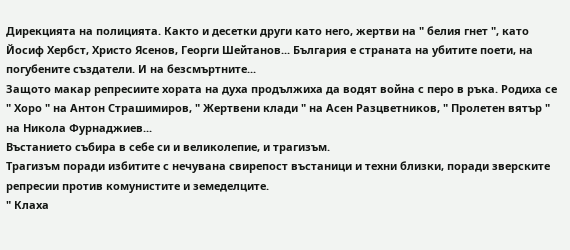Дирекцията на полицията. Както и десетки други като него, жертви на " белия гнет ", като Йосиф Хербст, Христо Ясенов, Георги Шейтанов... България е страната на убитите поети, на погубените създатели. И на безсмъртните...
Защото макар репресиите хората на духа продължиха да водят война с перо в ръка. Родиха се " Хоро " на Антон Страшимиров, " Жертвени клади " на Асен Разцветников, " Пролетен вятър " на Никола Фурнаджиев...
Въстанието събира в себе си и великолепие, и трагизъм.
Трагизъм поради избитите с нечувана свирепост въстаници и техни близки, поради зверските репресии против комунистите и земеделците.
" Клаха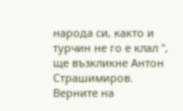народа си, както и турчин не го е клал ", ще възкликне Антон Страшимиров. Верните на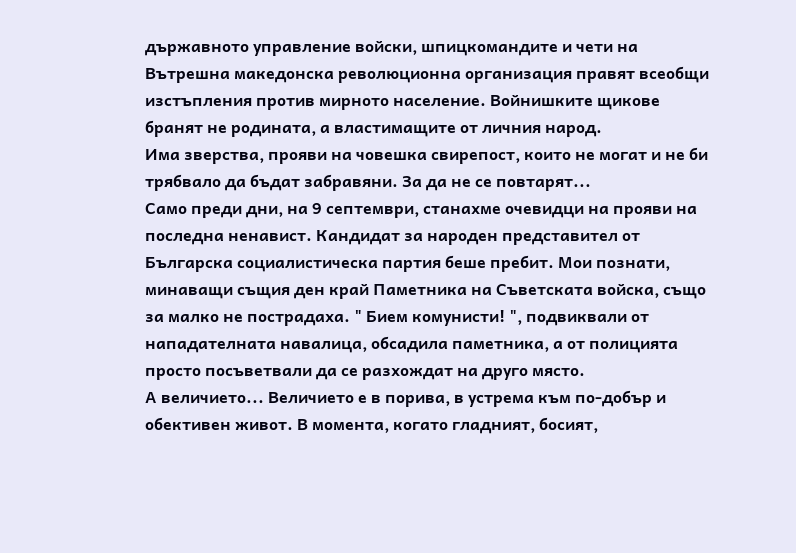държавното управление войски, шпицкомандите и чети на Вътрешна македонска революционна организация правят всеобщи изстъпления против мирното население. Войнишките щикове бранят не родината, а властимащите от личния народ.
Има зверства, прояви на човешка свирепост, които не могат и не би трябвало да бъдат забравяни. За да не се повтарят...
Само преди дни, на 9 септември, станахме очевидци на прояви на последна ненавист. Кандидат за народен представител от Българска социалистическа партия беше пребит. Мои познати, минаващи същия ден край Паметника на Съветската войска, също за малко не пострадаха. " Бием комунисти! ", подвиквали от нападателната навалица, обсадила паметника, а от полицията просто посъветвали да се разхождат на друго място.
А величието... Величието е в порива, в устрема към по-добър и обективен живот. В момента, когато гладният, босият,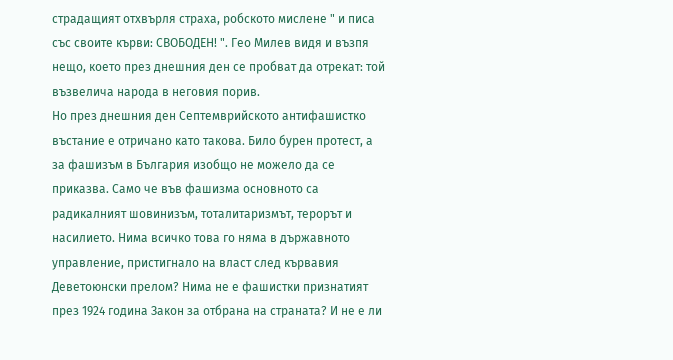страдащият отхвърля страха, робското мислене " и писа със своите кърви: СВОБОДЕН! ". Гео Милев видя и възпя нещо, което през днешния ден се пробват да отрекат: той възвелича народа в неговия порив.
Но през днешния ден Септемврийското антифашистко въстание е отричано като такова. Било бурен протест, а за фашизъм в България изобщо не можело да се приказва. Само че във фашизма основното са радикалният шовинизъм, тоталитаризмът, терорът и насилието. Нима всичко това го няма в държавното управление, пристигнало на власт след кървавия Деветоюнски прелом? Нима не е фашистки признатият през 1924 година Закон за отбрана на страната? И не е ли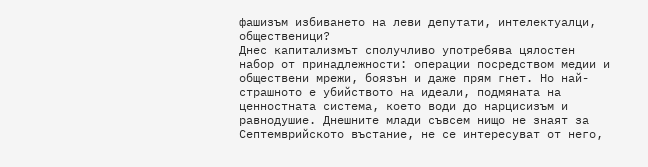фашизъм избиването на леви депутати, интелектуалци, общественици?
Днес капитализмът сполучливо употребява цялостен набор от принадлежности: операции посредством медии и обществени мрежи, боязън и даже прям гнет. Но най-страшното е убийството на идеали, подмяната на ценностната система, което води до нарцисизъм и равнодушие. Днешните млади съвсем нищо не знаят за Септемврийското въстание, не се интересуват от него,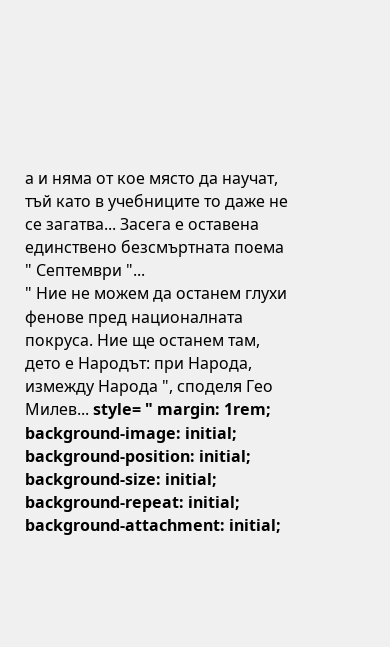а и няма от кое място да научат, тъй като в учебниците то даже не се загатва... Засега е оставена единствено безсмъртната поема " Септември "...
" Ние не можем да останем глухи фенове пред националната покруса. Ние ще останем там, дето е Народът: при Народа, измежду Народа ", споделя Гео Милев... style= " margin: 1rem; background-image: initial; background-position: initial; background-size: initial; background-repeat: initial; background-attachment: initial;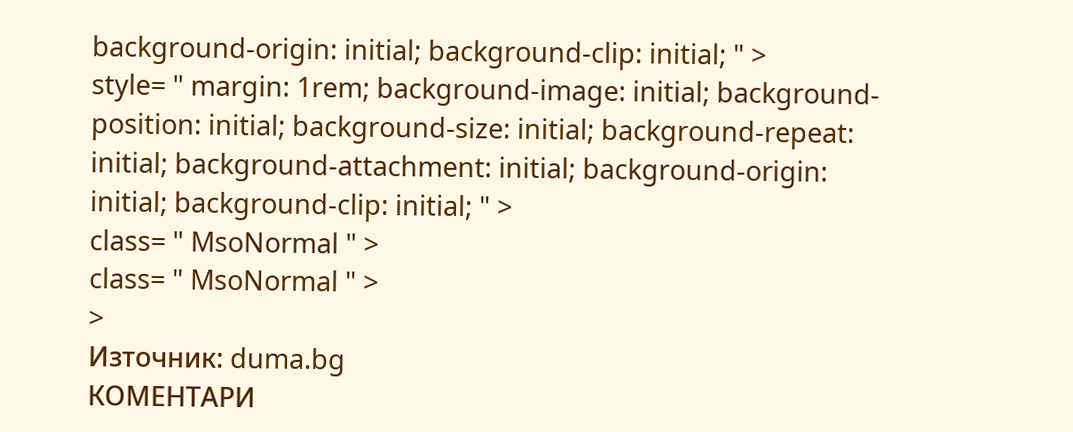background-origin: initial; background-clip: initial; " >
style= " margin: 1rem; background-image: initial; background-position: initial; background-size: initial; background-repeat: initial; background-attachment: initial; background-origin: initial; background-clip: initial; " >
class= " MsoNormal " >
class= " MsoNormal " >
>
Източник: duma.bg
КОМЕНТАРИ